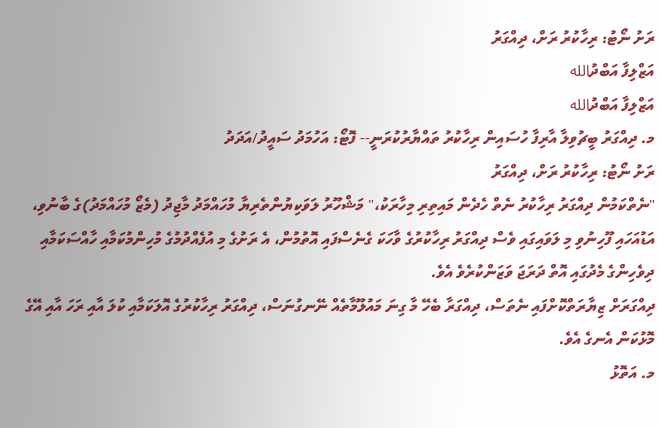ރަށު ނޯޓު: ރިހާކުރު ރަށް، ދިއްގަރު
އަޒްލިފާ އަބްދުالله
އަޒްލިފާ އަބްދުالله
މ. ދިއްގަރު ބީޗުވިލާ އާރިފާ ހުސައިން ރިހާކުރު ތައްޔާރުކުރަނީ-- ފޮޓޯ: އަހުމަދު ސައީދު/އަދަދު
ރަށު ނޯޓު: ރިހާކުރު ރަށް، ދިއްގަރު
"ނެތްކަމުން ދިއްގަރު ރިހާކުރު ނެތް ހެދެން މައިތިރި މިހާރަކު،" މަޝްހޫރު ލަވަކިޔުންތެރިޔާ މުހައްމަދު މާޖިދު (މެޒޯ މުހައްމަދު)ގެ ބާނުވި، އަޑުއަހައި ފޫހިނުވި މި ލަވައިގައި ވެސް ދިއްގަރު ރިހާކުރުގެ ވާހަކަ ގެނެސްފައި އޮތުމުން، އެ ރަށުގެ މި އުފެއްދުމުގެ މުހިންމުކަމާއި ހާއްސަކަމާއި ދިވެހިންގެ މެދުގައި އޮތް ދަރަޖަ ވަޒަންކުރެވެ އެވެ.
ދިއްގަރަށް ޒިޔާރަތްކޮށްފައި ނެތަސް، ދިއްގަރާ ބެހޭ މާ ގިނަ މައުލޫމާތެއް ނޭނގުނަސް، ދިއްގަރު ރިހާކުރުގެ އޮލަކަމާއި ކުލަ އާއި ރަހަ އާއި އޭގެ މޮޅުކަން އެނގެ އެވެ.
މ. އަތޮޅު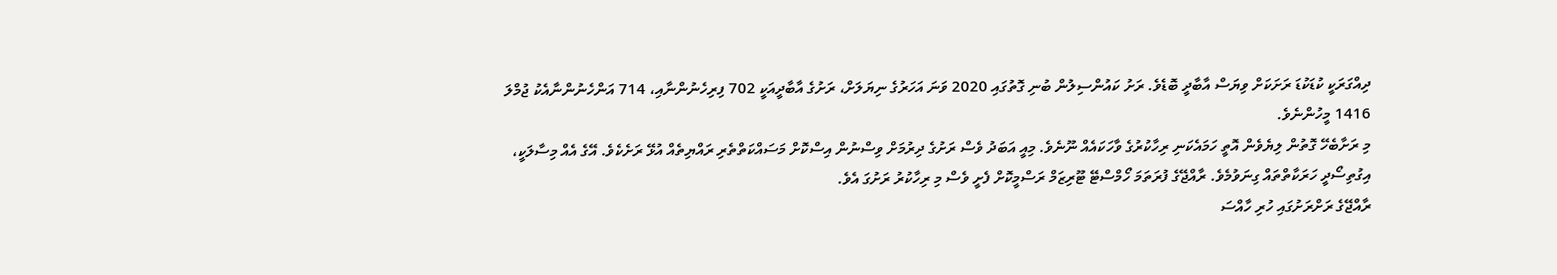ދިއްގަރަކީ ކުޑަކުޑަ ރަށަކަށް ވިޔަސް އާބާދީ ބޮޑެވެ. ރަށު ކައުންސިލުން ބުނި ގޮތުގައި 2020 ވަނަ އަހަރުގެ ނިޔަލަށް، ރަށުގެ އާބާދީއަކީ 702 ފިރިހެނުންނާއި، 714 އަންހެނުންނާއެކު ޖުމްލަ 1416 މީހުންނެވެ.
މި ރަށާބެހޭ ގޮތުން ލިޔެވެން އޮތީ ހަމައެކަނި ރިހާކުރުގެ ވާހަކައެއް ނޫނެވެ. މިއީ އަބަދު ވެސް ރަށުގެ ދިރުމަށް ވިސްނުން އިސްކޮށް މަސައްކަތްތެރި ރައްޔިތެއް އުޅޭ ރަށެކެވެ. އޭގެ އެއް މިސާލަކީ، އިގުތިސޯދީ ހަރަކާތްތައް ގިނަވުމެވެ. ރާއްޖޭގެ ފުރަތަމަ ހޯމްސްޓޭ ޓޫރިޒަމް ރަސްމީކޮށް ފެށީ ވެސް މި ރިހާކުރު ރަށުގަ އެވެ.
ރާއްޖޭގެ ރަށްރަށުގައި ހުރި ހާއްސަ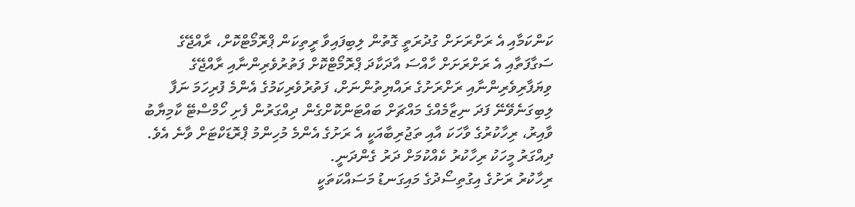ކަންކަމާއި އެ ރަށްރަށަށް ގުދުރަތީ ގޮތުން ލިބިފައިވާ ރީތިކަން ޕްރޮމޯޓްކޮށް، ރާއްޖޭގެ ސަގާފަތާއި އެ ރަށްރަށަށް ހާއްސަ އާދަކާދަ ޕްރޮމޯޓްކޮށް ފަތުރުވެރިންނާއި ރާއްޖޭގެ ވިޔަފާރިވެރިންނާއި ރަށްރަށުގެ ރައްޔިތުންނަށް، ފަތުރުވެރިކަމުގެ އެންމެ ފުރިހަމަ ނަފާ ލިބިގަނެވޭނޭ ފަދަ ނިޒާމެއްގެ މައްޗަށް ބައްޓަންކޮށްގެން ދިއްގަރުން ފެށި ހޯމްސްޓޭ ކާމިޔާބު ވާއިރު، ރިހާކުރުގެ ވާހަކަ އާއި ތަޖުރިބާއަކީ އެ ރަށުގެ އެންމެ މުހިންމު ޕްރޮޑަކްޓަށް ވާނެ އެވެ.
ދިއްގަރު މީހަކު ރިހާކުރު ކެއްކުމަށް ދަރު ގެންދަނީ.
ރިހާކުރު ރަށުގެ އިގުތިސޯދުގެ މައިގަނޑު މަސައްކަތަކީ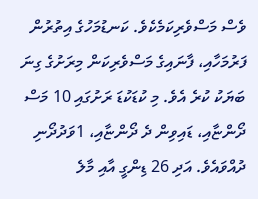ވެސް މަސްވެރިކަމެކެވެ. ކަނޑުމަހުގެ އިތުރުން ފަރުމަހާއި، ފާނައިގެ މަސްވެރިކަން މިރަށުގެ ގިނަ ބަޔަކު ކުރެ އެވެ. މި ކުޑަކުޑަ ރަށުގައި 10 މަސް ދޯންޏާއި، ޑައިވިން ދެ ދޯންޏާއި، 1ވަދުދޯނި ދުއްވައެވެ. އަދި 26 ޑިންގީ އާއި މާލެ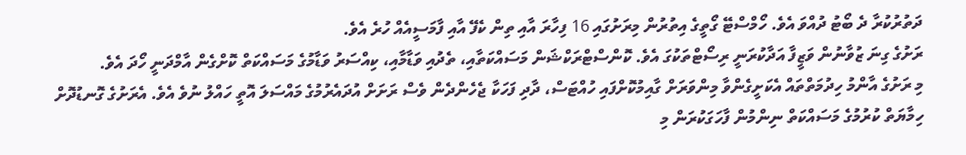ދަތުރުކުރާ ދެ ބޯޓު ދުއްވަ އެވެ. ހޯމްސްޓޭ ގޯތީގެ އިތުރުން މިރަށުގައި 16 ފިހާރަ އާއި ތިން ކެފޭ އާއި ފާމަސީއެއް ހުރެ އެވެ.
ރަށުގެ ގިނަ ޒުވާނުން ވަޒީފާ އަދާކުރަނީ ރިސޯޓްތަކުގަ އެވެ. ކޮންސްޓްރަކްޝަން މަސައްކަތާއި، ތެދުއި ވަޑާމާއި، ކިއްސަރު ވަޑާމުގެ މަސައްކަތް ކޮށްގެން އާމްދަނީ ހޯދަ އެވެ.
މި ރަށުގެ އާންމު ހިދުމަތްތައް އެކަށީގެންވާ މިންވަރަށް ގާއިމުކޮށްފައި ހުއްޓަސް، ދާދި ފަހަކާ ޖެހެންދެން ވެސް ރަށަށް އުދައެރުމުގެ މައްސަލަ އޮތީ ހައްލު ނުވެ އެވެ. އެރަށުގެ ގޮނޑުދޮށް ހިމާޔަތް ކުރުމުގެ މަސައްކަތް ނިންމުން ފާހަގަކުރަން މި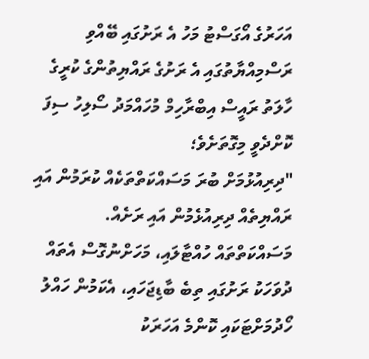އަހަރުގެ އޯގަސްޓު މަހު އެ ރަށުގައި ބޭއްވި ރަސްމިއްޔާތުގައި އެ ރަށުގެ ރައްޔިތުންގެ ކުރީގެ ހާލަތު ރައީސް އިބްރާހިމް މުހައްމަދު ސޯލިހު ސިފަ ކޮށްދެވީ މިގޮތަށެވެ؛
"ދިރިއުޅުމަށް ބުރަ މަސައްކަތްތަކެއް ކުރަމުން އައި ރައްޔިތެއް ދިރިއުޅެމުން އައި ރަށެއް. މަސައްކަތްތައް ހުއްޓާލައި، މަހަށްނުގޮސް އެތައް ދުވަހަކު ރަށުގައި ތިބެ ބާޑިޖަހައި، އެކަމުން ހައްލު ހޯދުމަށްޓަކައި ކޮންމެ އަހަރަކު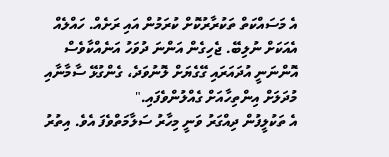އެ މަސައްކަތް ތަކުރާރުކޮށް ކުރަމުން އައި ރަށެއް. ހައްލެއް އެއަކަށް ނުލިބޭ. ޖެހިގެން އަންނަ ދުވަހު އަނެއްކާވެސް އޮންނަނީ އުދައަރައި ގޭގެޔަށް ލޮނުވަދެ، ގެންގުޅޭ ސާމާނާއި މުދަލަށް އިންތިހާއަށް ގެއްލުންވެފައި."
އެ ތަކުލީފުން ދިއްގަރު ވަނީ މިހާރު ސަލާމަތްވެފަ އެވެ. އިތުރު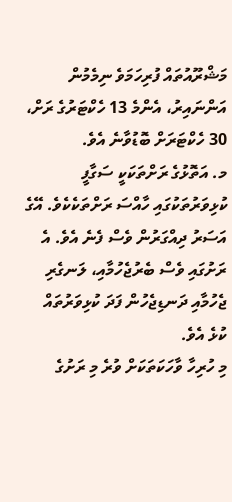މަޝްރޫއުތައް ފުރިހަމަވެ ނިމެމުން އަންނައިރު، އެންމެ 13 ހެކްޓަރުގެ ރަށް، 30 ހެކްޓަރަށް ބޮޑުވާނެ އެވެ.
މ. އަތޮޅުގެ ރަށްތަކަކީ ސަގާފީ ކުޅިވަރުތަކުގައި ހާއްސަ ރަށްތަކެކެވެ. އޭގެ އަސަރު ދިއްގަރުން ވެސް ފެނެ އެވެ. އެ ރަށުގައި ވެސް ބެރުޖެހުމާއި، ލަނގެރި ޖެހުމާއި ދަނޑިޖެހުން ފަދަ ކުޅިވަރުތައް ކުޅެ އެވެ.
މި ހުރިހާ ވާހަކަތަކަށް ވުރެ މި ރަށުގެ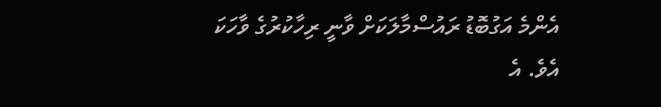އެންމެ އަގުބޮޑު ރައުސްމާލަކަށް ވާނީ ރިހާކުރުގެ ވާހަކަ އެވެ. އެ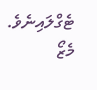ޓެގްލައިނެވެ. މެޒޯ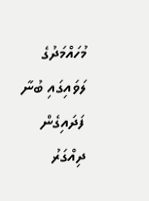މުހައްމަދުގެ ލަވައިގައި ބުނާ ފަދައިގެން ދިއްގަރު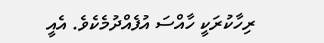ރިހާކުރަކީ ހާއްސަ އުފެއްދުމެކެވެ. އެއީ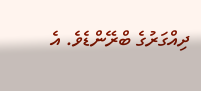ދިއްގަރުގެ ބްރޭންޑެވެ. އެ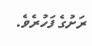ރަށުގެ ފަހުރެވެ.